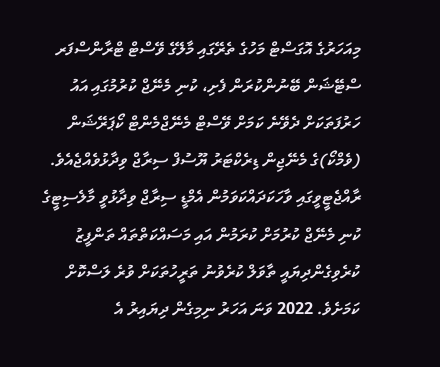މިއަހަރުގެ އޮގަސްޓް މަހުގެ ތެރޭގައި މާލޭގެ ވޭސްޓް ޓްރާންސްފަރ ސްޓޭޝަން ބޭނުންކުރަން ފެށި، ކުނި މެނޭޖް ކުރުމުގައި އައު ހަރުފަތަކަށް ދެވޭނެ ކަމަށް ވޭސްޓް މެނޭޖްމެންޓް ކޯޕަރޭޝަން (ވެމްކޯ)ގެ މެނޭޖިން ޑިރެކްޓަރު ޔޫސުފް ސިރާޖް ވިދާޅުވެއްޖެއެވެ.
ރާއްޖެޓީވީގައި ވާހަކަދައްކަވަމުން އެމްޑީ ސިރާޖް ވިދާޅުވީ މާލެސިޓީގެ ކުނި މެނޭޖް ކުރުމަށް ކުރަމުން އައި މަސައްކަތްތައް ތަންފީޒު ކުރެވިގެންދިޔައީ ތާވަލް ކުރެވުނު ތަރީހުތަކަށް ވުރެ ލަސްކޮށް ކަމަށެވެ. 2022 ވަނަ އަހަރު ނިމިގެން ދިޔައިރު އެ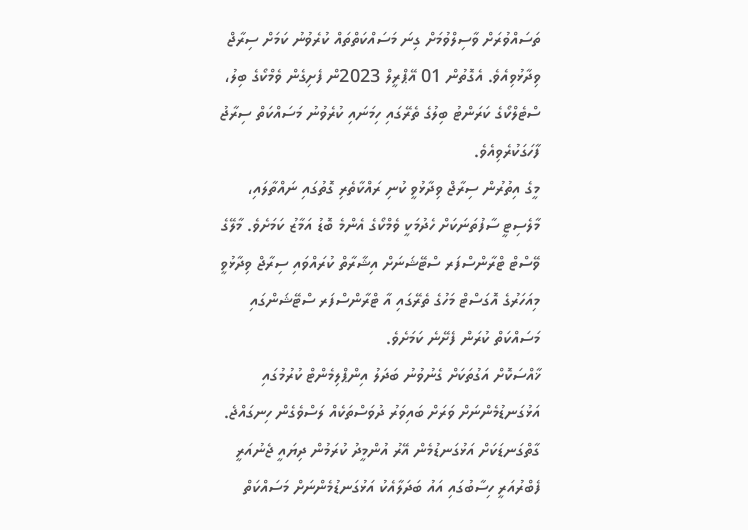ތަސައްވުރަށް ވާސިލްވުމަށް ގިނަ މަސައްކަތްތައް ކުރެވުނު ކަމަށް ސިރާޖް ވިދާޅުވިއެވެ. އެގޮތުން 01 އޭޕްރީލް 2023ން ފެށިގެން ވެމްކޯގެ ބިލު، ސްޓެލްކޯގެ ކަރަންޓު ބިލުގެ ތެރޭގައި ހިމަނައި ކުރެވުނު މަސައްކަތް ސިރާޖު ފާހަގަކުރެވިއެވެ.
މީގެ އިތުރުން ސިރާޖް ވިދާޅުވީ ކުނި ރައްކާތެރި ގޮތުގައި ނައްތާލައި، މާލެސިޓީ ސާފުތަނަކަށް ހެދުމަކީ ވެމްކޯގެ އެންމެ ބޮޑު އަމާޒު ކަމަށެވެ. މާލޭގެ ވޭސްޓް ޓްރާންސްފަރ ސްޓޭޝަނަށް އިޝާރާތް ކުރައްވައި ސިރާޖް ވިދާޅުވީ މިއަހަރުގެ އޮގަސްޓް މަހުގެ ތެރޭގައި އާ ޓްރާންސްފަރ ސްޓޭޝަންގައި މަސައްކަތް ކުރަން ފެށޭނެ ކަމަށެވެ.
ޚާއްސަކޮށް އަގުތަކަށް ގެނުވުނު ބަދަލު އިންޕްލިމެންޓް ކުރުމުގައި އަޅުގަނޑުމެންނަށް ވަރަށް ބައިވަރު ދުވަސްތަކެއް ލަސްވެގެން ހިނގައްޖެ. ގާތްގަނޑަކަށް އަޅުގަނޑުމެން އޭރު އުންމީދު ކުރަމުން ދިޔައީ ޖެނުއަރީ ފެބްރުއަރީ ހިސާބުގައި އައު ބަދަލާއެކު އަޅުގަނޑުމެންނަށް މަސައްކަތް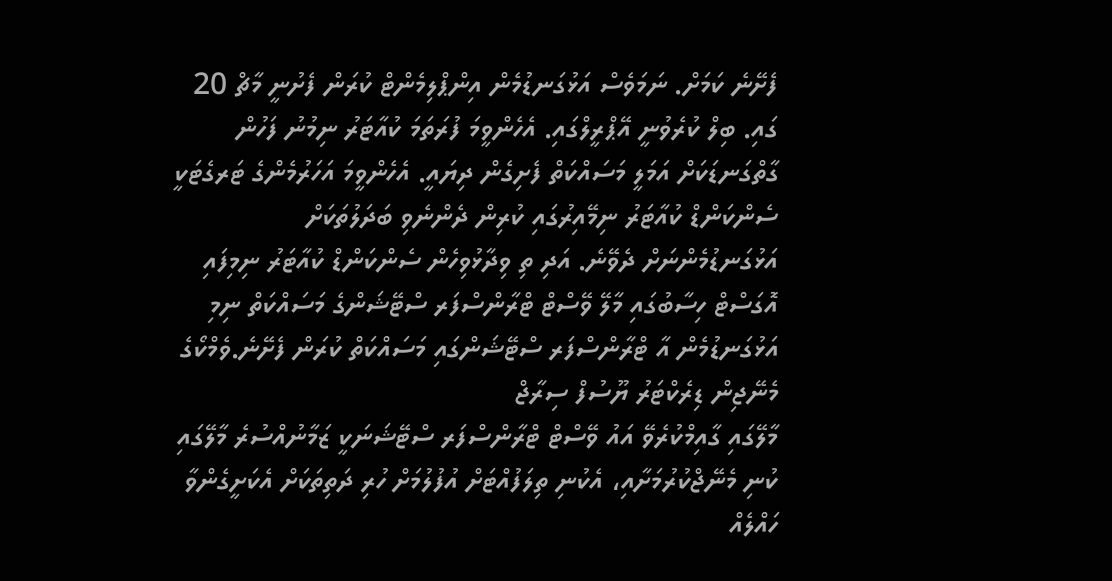ފެށޭނެ ކަމަށް. ނަމަވެސް އަޅުގަނޑުމެން އިންޕްލިމެންޓް ކުރަން ފެށުނީ މާޗް 20 ގައި. ބިލް ކުރެވުނީ އޭޕްރީލްގައި. އެހެންވީމަ ފުރަތަމަ ކުއާޓަރު ނިމުނު ފަހުން ގާތްގަނޑަކަށް އަމަލީ މަސައްކަތް ފެށިގެން ދިޔައީ. އެހެންވީމަ އަހަރުމެންގެ ޓަރގެޓަކީ ސެންކަންޑް ކުއާޓަރު ނިމޭއިރުގައި ކުރިން ދެންނެވި ބަދަލުތަކަށް އަޅުގަނޑުމެންނަށް ދެވޭނެ. އަދި ތި ވިދާޅުވިހެން ސެންކަންޑް ކުއާޓަރު ނިމިފައި އޮގަސްޓް ހިސާބުގައި މާލޭ ވޭސްޓް ޓްރާންސްފަރ ސްޓޭޝަންގެ މަސައްކަތް ނިމި އަޅުގަނޑުމެން އާ ޓްރާންސްފަރ ސްޓޭޝަންގައި މަސައްކަތް ކުރަން ފެށޭނެ.ވެމްކޯގެ މެނޭޖިން ޑިރެކްޓަރު ޔޫސުފް ސިރާޖް
މާލޭގައި ގާއިމްކުރެވޭ އައު ވޭސްޓް ޓްރާންސްފަރ ސްޓޭޝަނަކީ ޒަމާނުއްސުރެ މާލޭގައި ކުނި މެނޭޖްކުރުމަށާއި، އެކުނި ތިލަފުއްޓަށް އުފުލުމަށް ހުރި ދަތިތަކަށް އެކަށީގެންވާ ހައްލެއް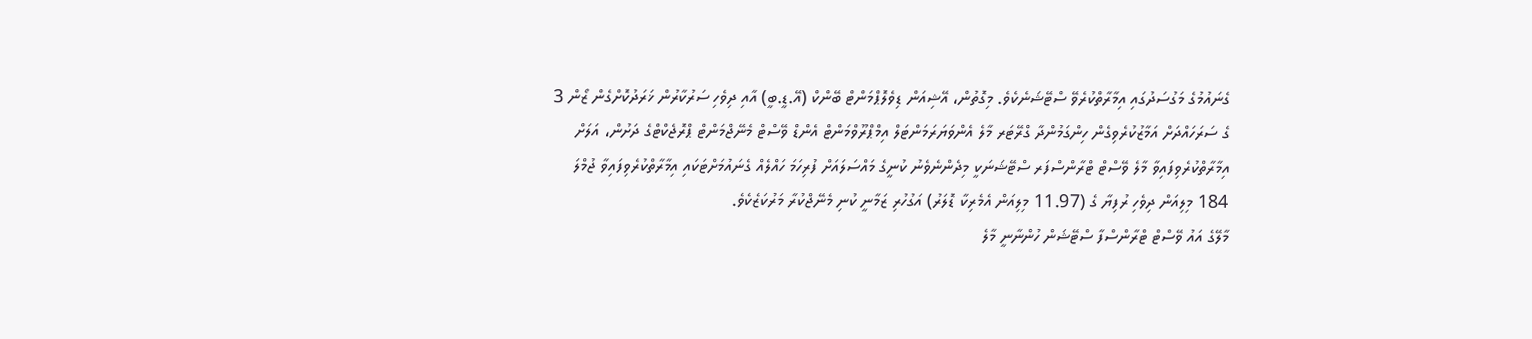ގެނައުމުގެ މަގުސަދުގައި އިމާރާތްކުރެވޭ ސްޓޭޝަނެކެވެ. މިގޮތުން، އޭޝިއަން ޑިވެލޮޕްމަންޓް ބޭންކް (އޭ.ޑީ.ބީ) އާއި ދިވެހި ސަރުކާރުން ޚަރަދުކޮށްގެން ޒޯން 3 ގެ ސަރަހައްދަށް އަމާޒުކުރެވިގެން ހިންގަމުންދާ ގްރޭޓަރ މާލެ އެންވަޔަރަމަންޓަލް އިމްޕްރޫވްމަންޓް އެންޑް ވޭސްޓް މެނޭޖްމަންޓް ޕްރޮޖެކްޓްގެ ދަށުން، އަލަށް އިމާރާތްކުރެވިފައިވާ މާލެ ވޭސްޓް ޓްރާންސްފަރ ސްޓޭޝަނަކީ މިދެންނެވެނު ކުނީގެ މައްސަލައަށް ފުރިހަމަ ހައްލެއް ގެނައުމަށްޓަކައި އިމާރާތްކުރެވިފައިވާ ޖުމްލަ 184 މިލިއަން ދިވެހި ރުފިޔާ ގެ (11.97 މިލިއަން އެމެރިކާ ޑޮލަރު) އަގުހުރި ޒަމާނީ ކުނި މެނޭޖްކުރާ މަރުކަޒެކެވެ.
މާލޭގެ އައު ވޭސްޓް ޓްރާންސްފާ ސްޓޭޝަން ހުންނާނީ މާލެ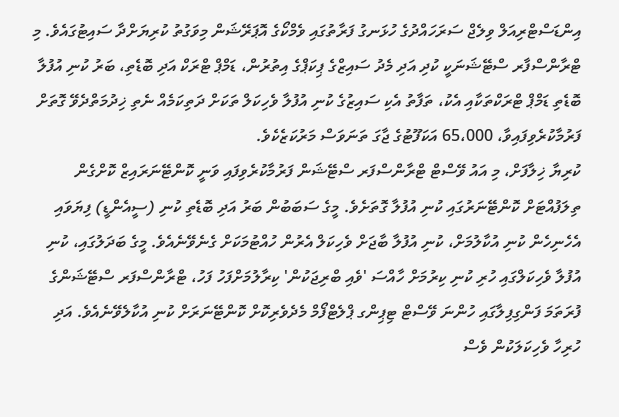އިންޑަސްޓްރިއަލް ވިލެޖް ސަރަހައްދުގެ ހުޅަނގު ފަރާތުގައި ވެމްކޯގެ އޮޕަރޭޝަން މިވަގުތު ކުރިޔަށްދާ ސައިޓުގައެވެ. މި ޓްރާންސްފާރ ސްޓޭޝަނަކީ ކުދި އަދި މެދު ސައިޒްގެ ޕިކަޕްގެ އިތުރުން، ޑަމްޕް ޓްރަކް އަދި ބޮޑެތި، ބަރު ކުނި އުފުލާ ބޮޑެތި ޑަމްޕް ޓްރަކްތަކާއި އެކު، ތަފާތު އެކި ސައިޒުގެ ކުނި އުފުލާ ވެހިކަލް ތަކަށް ދަތިކަމެއް ނެތި ޚިދުމަތްދެވޭ ގޮތަށް ފަރުމާކުރެވިފައިވާ، 65،000 އަކަފޫޓުގެ ޖާގަ ތަނަވަސް މަރުކަޒެކެވެ.
ކުރިޔާ ޚިލާފަށް، މި އައު ވޭސްޓް ޓްރާންސްފަރ ސްޓޭޝަން ފަރުމާކުރެވިފައި ވަނީ ކޮންޓޭނަރައިޒް ކޮށްގެން ތިލަފުއްޓަށް ކޮންޓޭނަރުގައި ކުނި އުފުލާ ގޮތަށެވެ. މީގެ ސަބަބުން ބަރު އަދި ބޮޑެތި ކުނި (ސީއެންޑީ) ފިޔަވައި އެހެނިހެން ކުނި އުކާލުމަށް، ކުނި އުފުލާ ބާޖަށް ވެހިކަލް އެރުން ހުއްޓުމަކަށް ގެނެވޭނެއެވެ. މީގެ ބަދަލުގައި، ކުނި އުފުލާ ވެހިކަލްގައި ހުރި ކުނި ކިރުމަށް ހާއްސަ 'ވެއި ބްރިޖަކުން' ކިރާލުމަށްފަހު ފަހު، ޓްރާންސްފަރ ސްޓޭޝަންގެ ފުރަތަމަ ފަންގިފިލާގައި ހުންނަ ވޭސްޓް ޓިޕިންގ ޕްލެޓްފޯމް މެދެވެރިކޮށް ކޮންޓޭނަރަށް ކުނި އުކާލެވޭނެއެވެ. އަދި ހުރިހާ ވެހިކަލަކުން ވެސް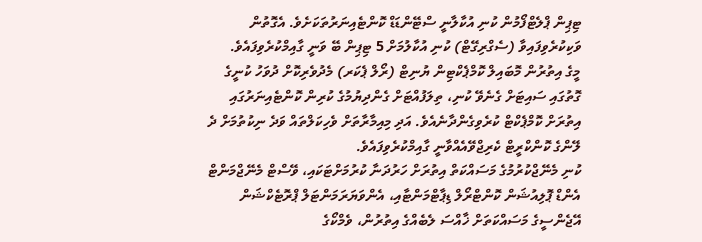ޓިޕިން ޕްލެޓްފޯމުން ކުނި އުކާލާނީ ސްޓޭންޑަޑް ކޮންޓެއިނަރުތަކަށެވެ. އެގޮތުން ވަކިކުރެވިފައިވާ (ސެގްރިގޭޓް) ކުނި އުކާލުމަށް 5 ޓިޕިން ބޭ ވަނީ ގާއިމްކުރެވިފައެވެ.
މީގެ އިތުރުން މޮބައިލް ކޮމްޕެކްޓިން ޔުނިޓް (ރޯލް ޕެކަރ) މެދުވެރިކޮށް ދުވަހު ކުނީގެ ގޮތުގައި ސައިޓަށް ގެނެވޭ ކުނި، ތިލަފުއްޓަށް ގެންދިޔުމުގެ ކުރިން ކޮންޓެއިނަރުގައި އިތުރަށް ކޮމްޕެކްޓް ކުރެވިގެންދާނެއެވެ. އަދި މިއިމާރާތަށް ވެހިކަލްތައް ވަދެ ނިކުތުމަށް ދެ ލޭންގެ ކޮންކްރީޓް ކެރިޖްވޭއެއްވާނީ ގާއިމްކުރެވިފައެވެ.
ކުނި މެނޭޖްކުރުމުގެ މަސައްކަތް އިތުރަށް ހަރުދަނާ ކުރުމަށްޓަކައި، ވޭސްޓް މެނޭޖްމަންޓް އެންޑް ޕޮލިއުޝަން ކޮންޓްރޯލް ޑިޕާޓްމަންޓާއި، އެންވަޔަރަމަންޓަލް ޕްރޮޓެކްޝަން އޭޖެންސީގެ މަސައްކަތަށް ޚާއްސަ ލެބެއްގެ އިތުރުން، ވެމްކޯގެ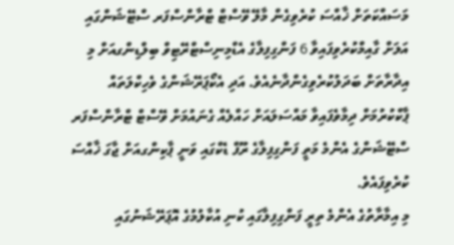މަސައްކަތަށް ޚާއްސަ ކުރެވިގެން މާލޭ ވޭސްޓް ޓްރާންސްފަރ ސްޓޭޝަންގައި އަލަށް ގާއިމްކުރެވިފައިވާ 6 ފަންގިފިލާގެ އެޑްމިނިސްޓްރޭޓިވް ބިލްޑިންގއަށް މި އިދާރާތަށް ބަދަލުކުރެވިގެންދާނެއެވެ. އަދި އެކޯޕަރޭޝަންގެ ވެހިކްލަތައް ޕާކްކުރުމަށް ދިމާވެފައިވާ މައްސަލައަށް ހައްލެއް ގެނައުމަށް ވޭސްޓް ޓްރާންސްފަރ ސްޓޭޝަންގެ އެންމެ މަތީ ފަންގިފިލާގެ ރޫފް ޑެކްގައި ވަނީ ޕާކިންގއަށް ޖާގަ ޚާއްސަ ކުރެވިފައެވެ.
މި އިމާރާތުގެ އެންމެ ތިރީ ފަންގިފިލާގައި ކުނި އުކާލުމުގެ އޮޕަރޭޝަނުގައި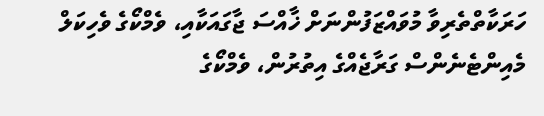ހަރަކާތްތެރިވާ މުވައްޒަފުންނަށް ޚާއްސަ ޖާގައަކާއި، ވެމްކޯގެ ވެހިކަލް މެއިންޓެނެންސް ގަރާޖެއްގެ އިތުރުން، ވެމްކޯގެ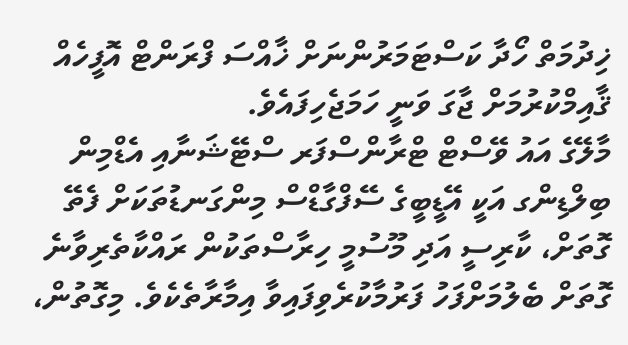ޚިދުމަތް ހޯދާ ކަސްޓަމަރުންނަށް ޚާއްސަ ފްރަންޓް އޮފީހެއް ޤާއިމްކުރުމަށް ޖާގަ ވަނީ ހަމަޖެހިފައެވެ.
މާލޭގެ އައު ވޭސްޓް ޓްރާންސްފަރ ސްޓޭޝަނާއި އެޑްމިން ބިލްޑިންގ އަކީ އޭޑީބީގެ ސޭފްގާޑްސް މިންގަނޑުތަކަށް ފެތޭ ގޮތަށް، ކާރިސީ އަދި މޫސުމީ ހިރާސްތަކުން ރައްކާތެރިވާނެ ގޮތަށް ބެލުމަށްފަހު ފަރުމާކުރެވިފައިވާ އިމާރާތެކެވެ. މިގޮތުން،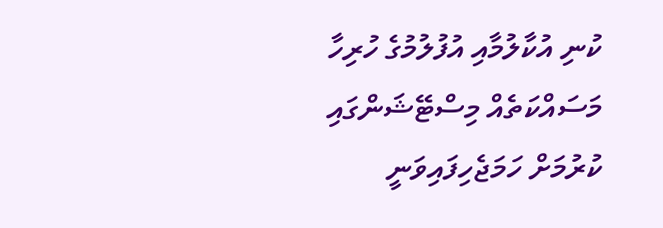ކުނި އުކާލުމާއި އުފުލުމުގެ ހުރިހާ މަސައްކަތެއް މިސްޓޭޝަންގައި ކުރުމަށް ހަމަޖެހިފައިވަނީ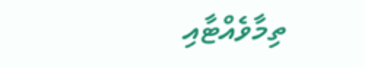ތިމާވެއްޓާއި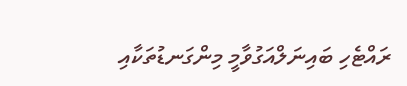ރައްޓެހި ބައިނަލްއަގުވާމީ މިންގަނޑުތަކާއި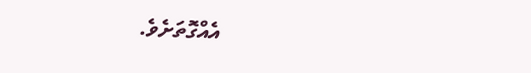އެއްގޮތަށެވެ.